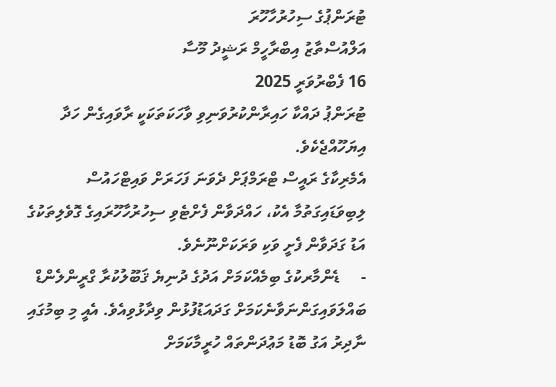ޓުރަންޕުގެ ސިހުރުހާހޫރަ
އަލްއުސްތާޒު އިބްރާހީމް ރަޝީދު މޫސާ
16 ފެބްރުވަރީ 2025
ޓުރަންޕު ދައްކާ ހައިރާންކުރުވަނިވި ވާހަކަތަކަކީ ރާވައިގެން ހަދާ އިޔަހޫއްޖެކެވެ.
އެމެރިކާގެ ރައީސް ޓްރަމްޕަށް ދެވަނަ ފަހަރަށް ވައިޓްހައުސް ލިބިވަޑައިގަތުމާ އެކު، ހައްދަވާން ފެށްޓެވި ސިހުރުހާހޫރައިގެ ގޮވެލިތަކުގެ އަޑު ގަދަވާން ފެށީ ވަކި ވަރަކަށްނޫނެވެ.
-     ޑެންމާރކުގެ ބިމެއްކަމަށް އަދުގެ ދުނިޔެ ޤަބޫލުކުރާ ގްރީންލެންޑް ބައްލަވައިގަންނަވާނެކަމަށް ގަދައަޑުފުޅުން ވިދާޅުވިއެވެ. އެއީ މި ބިމުގައި ނާދިރު އަގު ބޮޑު މަޢުދަންތައް ހުރީމާކަމަށް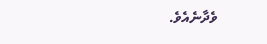ވެދާނެއެވެ.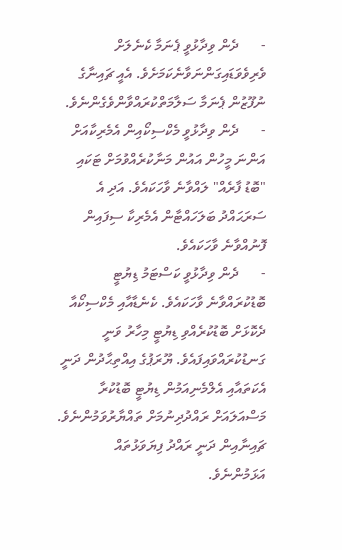-      ދެން ވިދާޅުވީ ޕެނަމާ ކެނެލަށް ވެރިވެވަޑައިގަންނަވާނެކަމަށެވެ. އެއީ ޗައިނާގެ ނުފޫޒުން ޕެނަމާ ސަލާމަތްކުރައްވާންވެގެންނެވެ.
-      ދެން ވިދާޅުވީ މެކްސިކޯއިން އެމެރިކާއަށް އަންނަ މީހުން އައުން މަނާކުރެއްވުމަށް ޓަކައި "ބޮޑު ފާރެއް" ލައްވާނެ ވާހަކައެވެ. އަދި އެ ސަރަޙައްދު ބަލަހައްޓާން އެމެރިކާ ސިފައިން ފޮނުއްވާނެ ވާހަކައެވެ.
-      ދެން ވިދާޅުވީ ކަސްޓަމު ޑިޔުޓީ ބޮޑުކުރައްވާނެ ވާހަކައެވެ. ކެނެޑާއާއި މެކްސިކޯއާ ދެކޮޅަށް ބޮޑުކުރެއްވި ޑިޔުޓީ މިހާރު ވަނީ ގަނޑުކުރައްވައިފައެވެ. ޔޫރަޕުގެ އިއްތިޙާދުން ދަނީ އެކަތައާއި އެލްމެނިއަމުން ޑިޔުޓީ ބޮޑުކުރާ މަސްއަލައަށް ރައްދުދިނުމަށް ތައްޔާރުވަމުންނެވެ. ޗައިނާއިން ދަނީ ރައްދު ފިޔަވަޅުތައް އަޅަމުންނެވެ.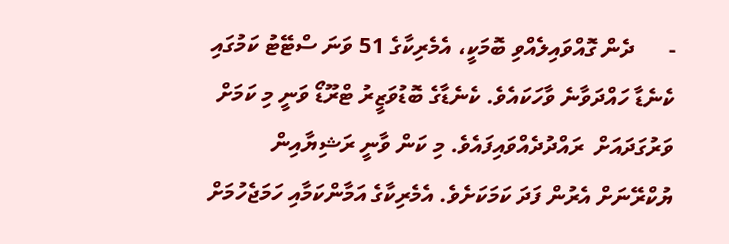-      ދެން ގޮއްވައިލެއްވި ބޮމަކީ، އެމެރިކާގެ 51 ވަނަ ސްޓޭޓު ކަމުގައި ކެނެޑާ ހައްދަވާނެ ވާހަކައެވެ. ކެނެޑާގެ ބޮޑުވަޒީރު ޓްރޫޑޯ ވަނީ މި ކަމަށް ވަރުގަދައަށް  ރައްދުދެއްވައިފައެވެ. މި ކަން ވާނީ ރަޝިޔާއިން ޔުކްރޭނަށް އެރުން ފަދަ ކަމަކަށެވެ. އެމެރިކާގެ އަމާންކަމާއި ހަމަޖެހުމަށް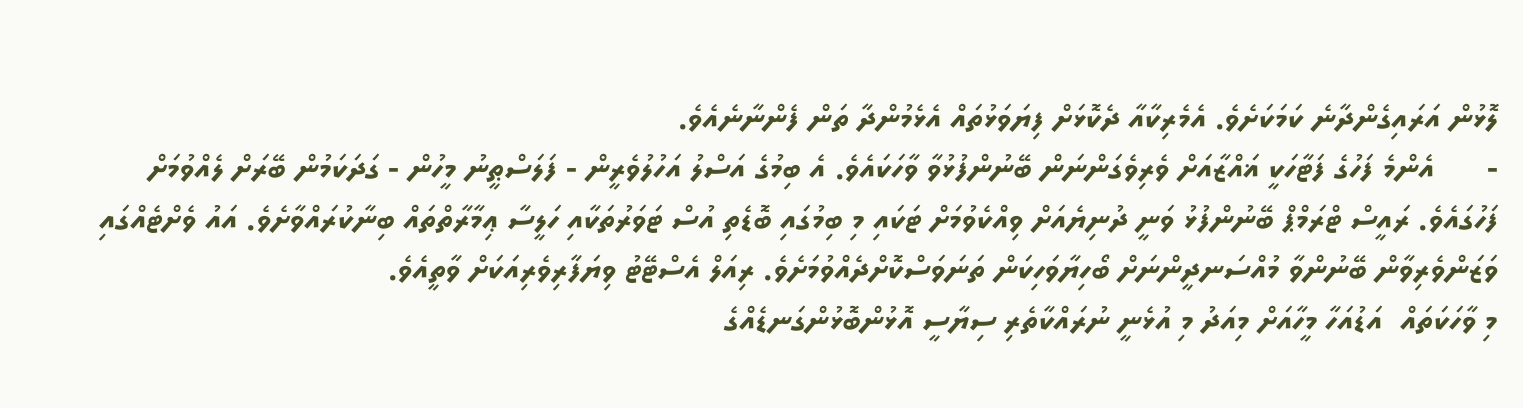ލޮޅުން އަރައިގެންދާނެ ކަމަކަށެވެ. އެމެރިކާއާ ދެކޮޅަށް ފިޔަވަޅުތައް އެޅެމުންދާ ތަން ފެންނާނެއެވެ.
-      އެންމެ ފަހުގެ ފަޓާހަކީ ޣައްޒާއަށް ވެރިވެގަންނަން ބޭނުންފުޅުވާ ވާހަކައެވެ. އެ ބިމުގެ އަސްލު އަހުލުވެރީން - ފަލަސްޠީނު މީހުން - ގަދަކަމުން ބޭރަށް ލެއްވުމަށް ފަހުގައެވެ. ރައީސް ޓްރަމްޕް ބޭނުންފުޅު ވަނީ ދުނިޔެއަށް ވިއްކެވުމަށް ޓަކައި މި ބިމުގައި ބޮޑެތި އުސް ޓަވަރުތަކާއި ހަލީސާ ޢިމާރާތްތައް ބިނާކުރައްވާށެވެ. އައު ވެށްޓެއްގައި ވަޒަންވެރިވާން ބޭނުންވާ މުއްސަނދީންނަށް ބޯހިޔާވަހިކަން ތަނަވަސްކޮށްދެއްވުމަށެވެ. ރިއަލް އެސްޓޭޓު ވިޔަފާރިވެރިއަކަށް ވާތީއެވެ.
މި ވާހަކަތައް  އަޑުއަހާ މީހާއަށް މިއަދު މި އުޅެނީ ނުރައްކާތެރި ސިޔާސީ އޮޅުންބޮޅުންގަނޑެއްގެ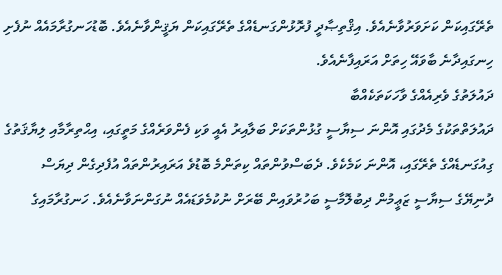ތެރޭގައިކަން ކަށަވަރުވާނެއެވެ. އިޤްތިޞާދީ ފުރޮޅުންގަނޑެއްގެ ތެރޭގައިކަން ޔަޤީންވާނެއެވެ. ބޮޑުހަނގުރާމައެއް ނުފެށި ހިނގައިދާނެ ބާވައޭ ހިތަށް އަރައިފާނެއެވެ.
ދައުލަތުގެ ވެރިއެއްގެ ވާހަކަތަކެއްބާ
ދައުލަތްތަކުގެ މެދުގައި އޮންނަ ސިޔާސީ ގުޅުންތަކަށް ބަލާއިރު އެއީ ވަކި ފެންވަރެއްގެ މަތީގައި، އިޙްތިރާމާއި ލިޔާޤަތުގެ ގިއުގަނޑެއްގެ ތެރޭގައި، އޮންނަ ކަމެކެވެ. ދެބަސްވުންތައް ކިތަންމެ ބޮޑުވެ އަރައިރުންތައް އުފެދިގެން ދިޔަސް ދުނިޔޭގެ ސިޔާސީ ޒަޢީމުން ދިބުލޮމާސީ ބަހުރުވައިން ބޭރަށް ނުކުމެވަޑައެއް ނުގަންނަވާނެއެވެ. ހަނގުރާމައިގެ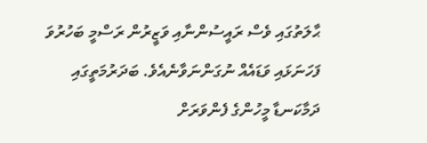ޙާލަތުގައި ވެސް ރައީސުންނާއި ވަޒީރުން ރަސްމީ ބަހުރުވަ ފަހަނަޅައި ވަޑައެއް ނުގަންނަވާނެއެވެ. ބަދަރުމަތީގައި ދަމާކަނޑާ މީހުންގެ ފެންވަރަށް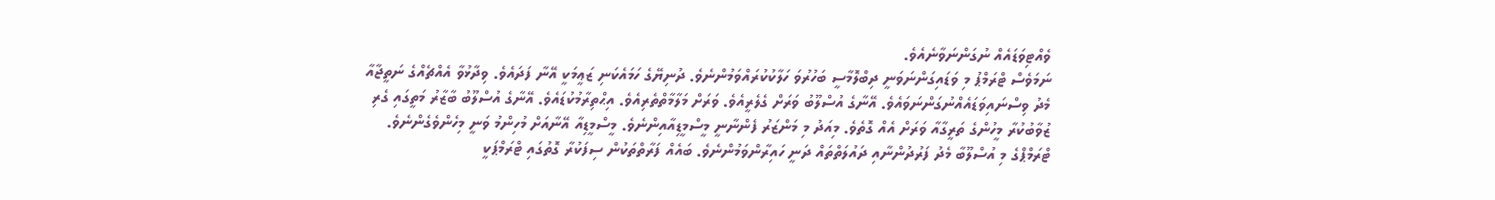ވެއްޓިވަޑައެއް ނުގަންނަވާނެއެވެ.
ނަމަވެސް ޓްރަމްޕު މި ވަޑައިގަންނަވަނީ ދިބްލޮމާސީ ބަހުރުވަ ހަލާކުކުރައްވަމުންނެވެ. ދުނިޔޭގެ ހަމައެކަނި ޒަޢީމަކީ އޭނާ ފަދައެވެ. ވިދާޅުވާ އެއްޗެއްގެ ނަތީޖާއާ މެދު ވިސްނައިވަޑައެއްނުގަންނަވައެވެ. އޭނާގެ އުސްލޫބު ވަރަށް ގެލެރީއެވެ. ވަރަށް މަލާމާތްތެރިއެވެ. އިޙްތިރާމުކުޑައެވެ. އޭނާގެ އުސްލޫބު ބާޒާރު މަތީގައި ގެރި ޒުވާބުކުރާ މީހުންގެ ތަރީގާއާ ވަރަށް އެއް ގޮތެވެ. މިއަދު މި މަންޒަރު ފެންނާނީ މީސްމީޑިއާއިންނެވެ. މީސްމީޑިއާ އޭނާއަށް މުހިންމު ވަނީ މިހެންވެގެންނެވެ.
ޓްރަމްޕްގެ މި އުސްލޫބާ މެދު ފަރުދުންނާއި ދައުލަތްތައް ދަނީ ހައިރާންވަމުންނެވެ. ބައެއް ފަރާތްތަކުން ސިފަކުރާ ގޮތުގައި ޓްރަމްޕަކީ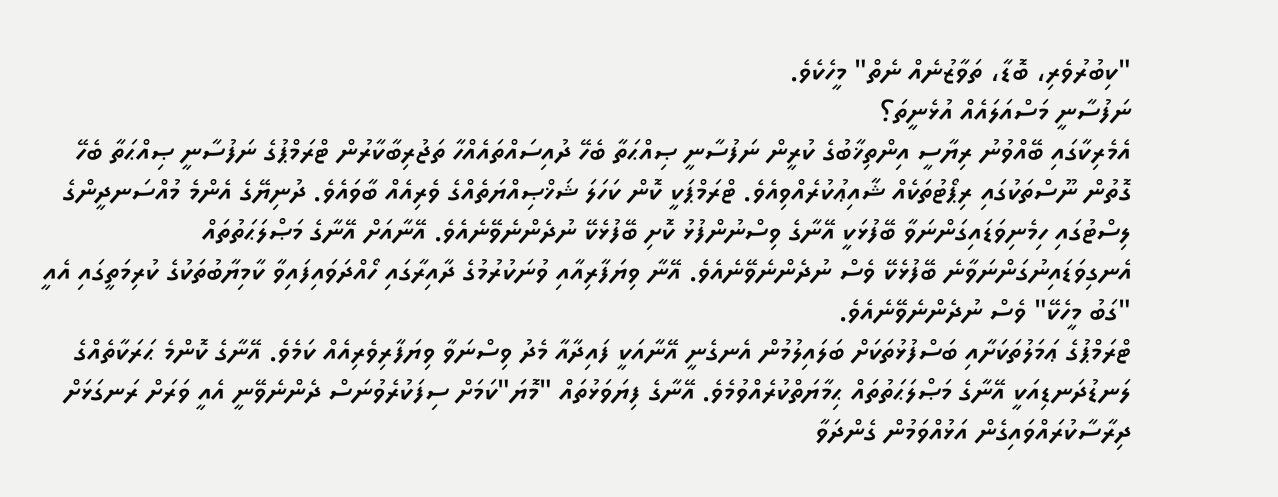"ކިބުރުވެރި، ބޮޑާ، ތަވާޒުނެއް ނެތް" މީހެކެވެ.
ނަފުސާނީ މަސްއަލައެއް އުޅެނީތަ؟
އެމެރިކާގައި ބޭއްވުނު ރިޔާސީ އިންތިޚާބުގެ ކުރީން ނަފުސާނީ ޞިއްޙަތާ ބެހޭ ދުއިސައްތައެއްހާ ތަޖުރިބާކާރުން ޓްރަމްޕުގެ ނަފުސާނީ ޞިއްޙަތާ ބެހޭ ގޮތުން ނޫސްތަކުގައި ރިޕޯޓުތަކެއް ޝާއިޢުކުރެއްވިއެވެ. ޓްރަމްޕަކީ ކޮން ކަހަލަ ޝަޚްޞިއްޔަތެއްގެ ވެރިއެއް ބާވައެވެ. ދުނިޔޭގެ އެންމެ މުއްސަނދީންގެ ލިސްޓުގައި ހިމެނިވަޑައިގަންނަވާ ބޭފުޅަކީ އޭނާގެ ވިސްނުންފުޅު ކޮށި ބޭފުޅެކޭ ނުދެންނެވޭނެއެވެ. އޭނާއަށް އޭނާގެ މަޞްލަޙަތުތައް އެނގިވަޑައިނުގަންނަވާނެ ބޭފުޅެކޭ ވެސް ނުދެންނެވޭނެއެވެ. އޭނާ ވިޔަފާރިއާއި ވުނަކުރުމުގެ ދާއިރާގައި ހޯއްދަވައިފައިވާ ކާމިޔާބުތަކުގެ ކުރިމަތީގައި އެއީ "ގަބު މީހެކޭ" ވެސް ނުދެންނެވޭނެއެވެ.
ޓްރަމްޕުގެ ޢަމަލުތަކަށާއި ބަސްފުޅުތަކަށް ބަލައިލުމުން އެނގެނީ އޭނާއަކީ ފައިދާއާ މެދު ވިސްނަވާ ވިޔަފާރިވެރިއެއް ކަމެވެ. އޭނާގެ ކޮންމެ ޙަރަކާތެއްގެ ލަނޑުދަނޑިއަކީ އޭނާގެ މަޞްލަޙަތުތައް ޙިމާޔަތްކުރެއްވުމެވެ. އޭނާގެ ފިޔަވަޅުތައް "މޮޔަ"ކަމަށް ސިފަކުރެވުނަސް ދެންނެވޭނީ އެއީ ވަރަށް ރަނގަޅަށް ދިރާސާކުރައްވައިގެން އަޅުއްވަމުން ގެންދަވާ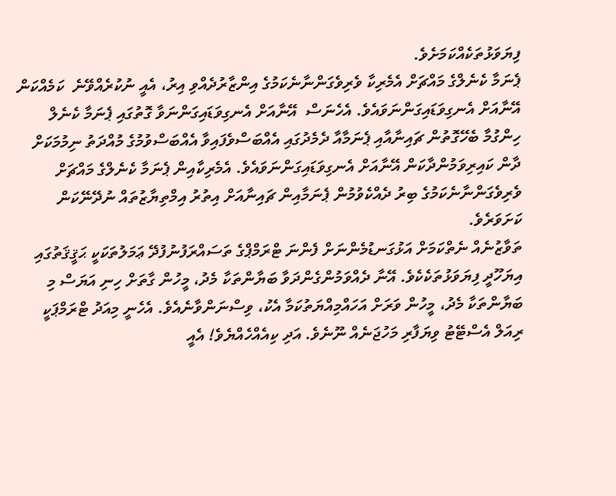ފިޔަވަޅުތަކެއްކަމަށެވެ.
ޕެނަމާ ކެނެލްގެ މައްޗަށް އެމެރިކާ ވެރިވެގަންނާނެކަމުގެ އިންޒާރުދެއްވި އިރު، އެއީ ނުކުރެއްވޭނެ  ކަމެއްކަން އޭނާއަށް އެނގިވަޑައިގަންނަވައެވެ. އެހެނަސް  އޭނާއަށް އެނގިވަޑައިގަންނަވާ ގޮތުގައި ޕެނަމާ ކެނެލް ހިންގުމާ ބެހޭގޮތުން ޗައިނާއާއި ޕެނަމާއާ ދެމެދުގައި އެއްބަސްވެފައިވާ އެއްބަސްވުމުގެ މުއްދަތު ނިމުމަކަށް ދާން ކައިރިވަމުންދާކަން އޭނާއަށް އެނގިވަޑައިގަންނަވައެވެ. އެމެރިކާއިން ޕެނަމާ ކެނެލްގެ މައްޗަށް ވެރިވެގަންނާނެކަމުގެ ބިރު ދެއްކެވުމުން ޕެނަމާއިން ޗައިނާއަށް އިތުރު އިމްތިޔާޒުތައް ނުދޭނޭކަން ކަށަވަރެވެ.
ތަވާޒުނެއް ނެތްކަމަށް އަޅުގަނޑުމެންނަށް ފެންނަ ޓްރަމްޕްގެ ތަސައްރަފުނުފުދޭ ޢަމަލުތަކަކީ ޙަޤީޤަތުގައި އިޔަހޫދީ ފިޔަވަޅުތަކެކެވެ. އޭނާ ދެއްވަމުންގެންދަވާ ބަޔާންތަކާ މެދު، މީހުން ގާތަށް ހިނި އަޔަސް މި ބަޔާންތަކާ މެދު، މީހުން ވަރަށް އަހައްމިއްޔަތުކަމާ އެކު، ވިސްނަންވާނެއެވެ. އެހެނީ މިއަދު ޓްރަމްޕަކީ ރިއަލް އެސްޓޭޓު ވިޔަފާރި މަހުޖަނެއް ނޫނެވެ. އަދި ކިއެއްހެއްޔެވެ! އެއީ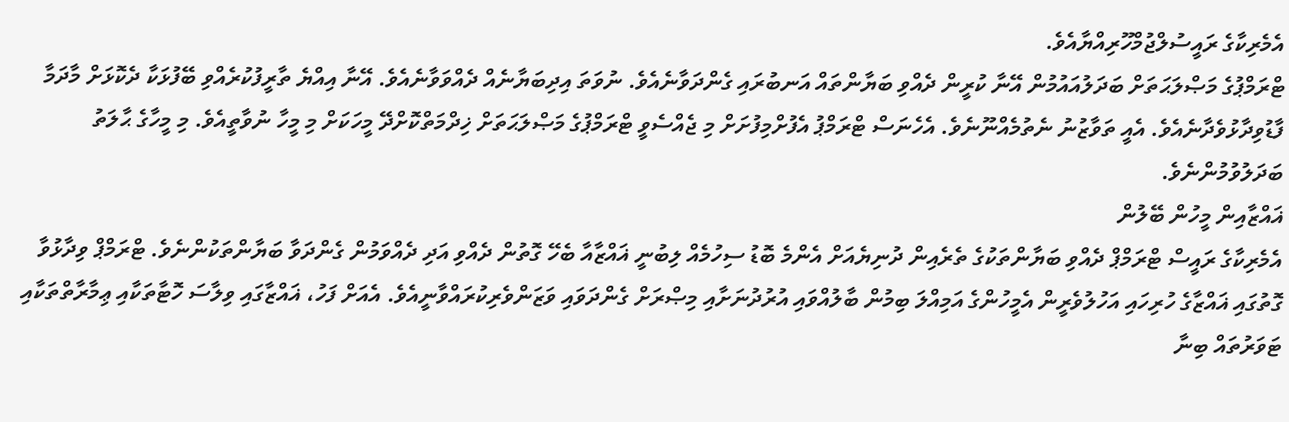އެމެރިކާގެ ރައީސުލްޖުމްހޫރިއްޔާއެވެ.
ޓްރަމްޕުގެ މަޞްލަޙަތަށް ބަދަލުއައުމުން އޭނާ ކުރީން ދެއްވި ބަޔާންތައް އަނބުރައި ގެންދަވާނެއެވެ. ނުވަތަ އިދިބަޔާނެއް ދެއްވަވާނެއެވެ. އޭނާ އިއްޔެ ތާރީފުކުރެއްވި ބޭފުޅަކާ ދެކޮޅަށް މާދަމާ ފާޑުވިދާޅުވެދާނެއެވެ. އެއީ ތަވާޒުނު ނެތުމެއްނޫނެވެ. އެހެނަސް ޓްރަމްޕު އެފުށްމިފުށަށް މި ޖެއްސެވީ ޓްރަމްޕުގެ މަޞްލަޙަތަށް ޚިދްމަތްކޮށްދޭ މީހަކަށް މި މީހާ ނުވާތީއެވެ. މި މީހާގެ ޙާލަތު ބަދަލުވުމުންނެވެ.
ޣައްޒާއިން މީހުން ބޭލުން
އެމެރިކާގެ ރައީސް ޓްރަމްޕް ދެއްވި ބަޔާންތަކުގެ ތެރެއިން ދުނިޔެއަށް އެންމެ ބޮޑު ސިހުމެއް ލިބުނީ ޣައްޒާއާ ބެހޭ ގޮތުން ދެއްވި އަދި ދެއްވަމުން ގެންދަވާ ބަޔާންތަކުންނެވެ. ޓްރަމްޕް ވިދާޅުވާ ގޮތުގައި ޣައްޒާގެ ހުރިހައި އަހުލުވެރީން އެމީހުންގެ އަމިއްލަ ބިމުން ބާލުއްވައި އުރުދުނަށާއި މިޞްރަށް ގެންދަވައި ވަޒަންވެރިކުރައްވާނީއެވެ. އެއަށް ފަހު، ޣައްޒާގައި ވިލާސަ ހޮޓާތަކާއި ޢިމާރާތްތަކާއި ޓަވަރުތައް ބިނާ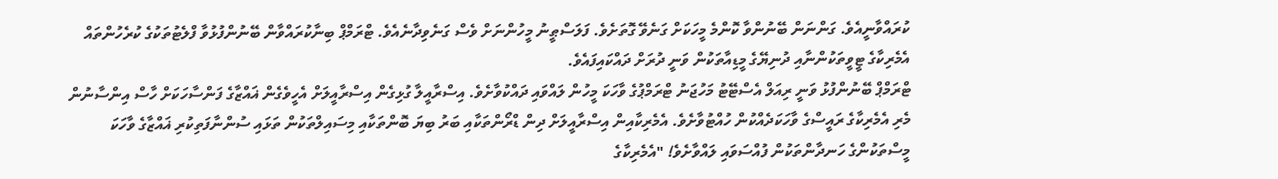ކުރައްވާނީއެވެ. ގަންނަން ބޭނުންވާ ކޮންމެ މީހަކަށް ގަނެވޭ ގޮތަށެވެ. ފަލަސްޠީނު މީހުންނަށް ވެސް ގަނެވިދާނެއެވެ. ޓްރަމްޕް ބިނާކުރައްވާން ބޭނުންފުޅުވާ ފްލެޓުތަކުގެ ކުރެހުންތައް އެމެރިކާގެ ޓީވީތަކުންނާއި ދުނިޔޭގެ މީޑިއާތަކުން ވަނީ ދުރަށް ދައްކައިފައެވެ.
ޓްރަމްޕް ބޭނުންފުޅު ވަނީ ރިއަލް އެސްޓޭޓު މަހުޖަނު ޓްރަމްޕުގެ ވާހަކަ މީހުން ލައްވައި ދައްކުވާށެވެ. އިސްރާއީލާ ގުޅިގެން އިސްރާއީލަށް އެހީވެގެން ޣައްޒާގެ ފަންސާހަކަށް ހާސް އިންސާނުން މެރި އެމެރިކާގެ ރައީސްގެ ވާހަކަދެއްކުން ހުއްޓުވާށެވެ. އެމެރިކާއިން އިސްރާއީލަށް ދިން ޑްރޯންތަކާއި ބަރު ބިޔަ ބޮންތަކާއި މިސައިލްތަކުން ތަޅައި ސުންނާފަތިކުރި ޣައްޒާގެ ވާހަކަ މީސްތަކުންގެ ހަނދާންތަކުން ފުއްސަވައި ލައްވާށެވެ! "އެމެރިކާގެ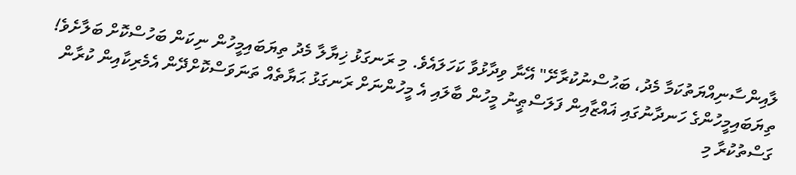ލާއިންސާނިއްޔަތުކަމާ މެދު، ބަޙުސްނުކުރާށޭ" އޭނާ ވިދާޅުވާ ކަހަލައެވެ. މި ރަނގަޅު ޚިޔާލާ މެދު ތިޔަބައިމީހުން ނިކަން ބަހުސްކޮށް ބަލާށެވެ! ތިޔަބައިމީހުންގެ ހަނދާނުގައި ޣައްޒާއިން ފަލަސްޠީނު މީހުން ބާލައި އެ މީހުންނަށް ރަނގަޅު ޙަޔާތެއް ތަނަވަސްކޮށްދޭން އެމެރިކާއިން ކުރާން ގަސްތުކުރާ މި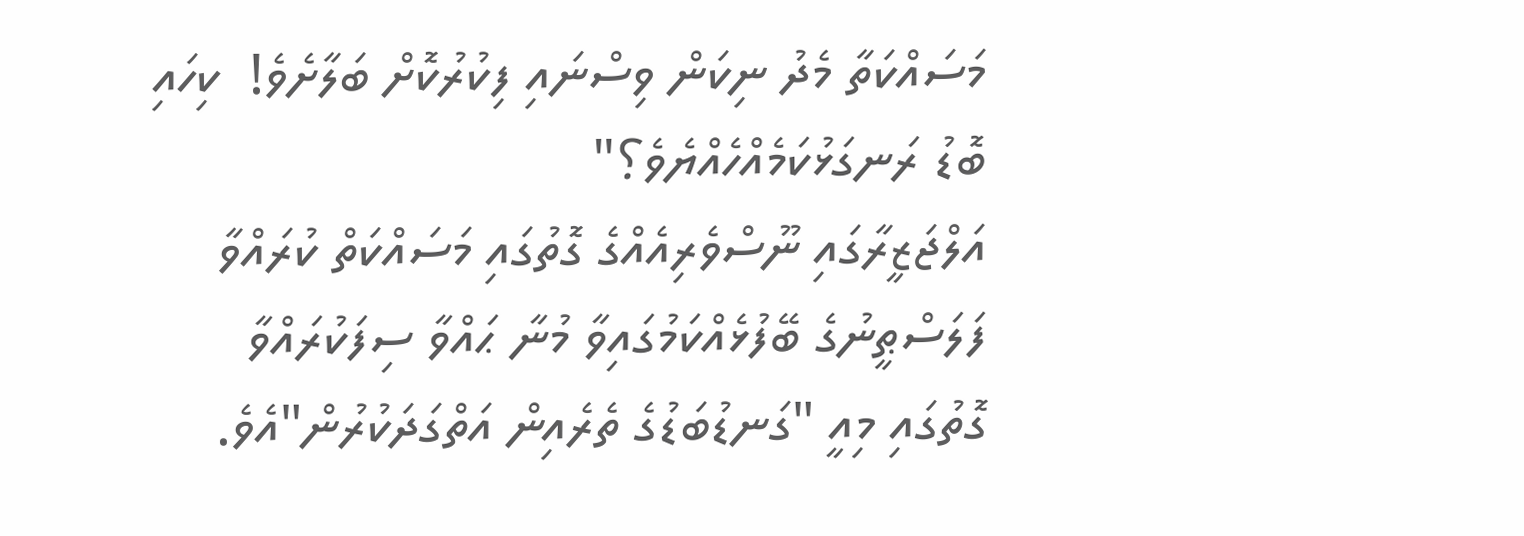މަސައްކަތާ މެދު ނިކަން ވިސްނައި ފިކުރުކޮށް ބަލާށެވެ!  ކިހައި ބޮޑު ރަނގަޅުކަމެއްހެއްޔެވެ؟"
އަލްޖަޒީރާގައި ނޫސްވެރިއެއްގެ ގޮތުގައި މަސައްކަތް ކުރައްވާ ފަލަސްޠީނުގެ ބޭފުޅެއްކަމުގައިވާ މުނާ ޙައްވާ ސިފަކުރައްވާ ގޮތުގައި މިއީ "ގަނޑުބަޑުގެ ތެރެއިން އަތްގަދަކުރުން"އެވެ.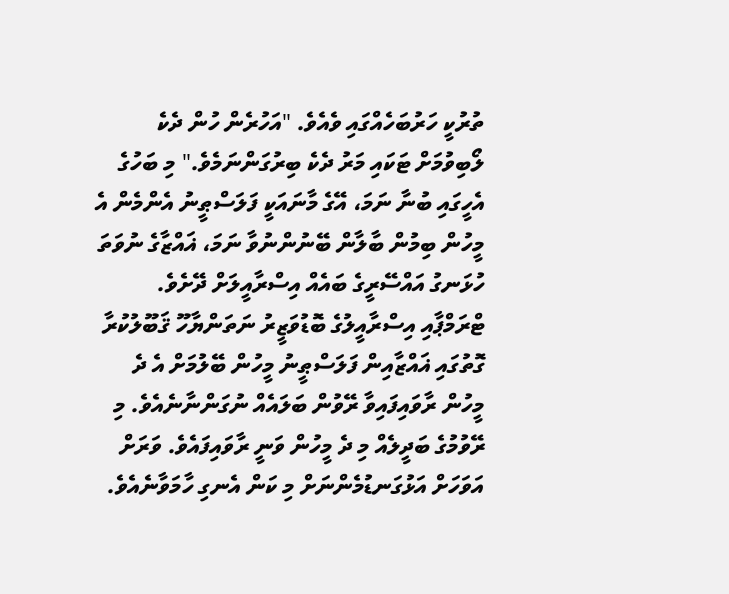ތުރުކީ ހަރުބަހެއްގައި ވެއެވެ. "އަހުރެން ހުން ދެކެ ލޯބިވުމަށް ޓަކައި މަރު ދެކެ ބިރުގަންނަމެވެ." މި ބަހުގެ އެހީގައި ބުނާ ނަމަ، އޭގެ މާނައަކީ ފަލަސްޠީނު އެންމެން އެ މީހުން ބިމުން ބާލާން ބޭނުންނުވާ ނަމަ، ޣައްޒާގެ ނުވަތަ ހުޅަނގު އައްސޭރީގެ ބައެއް އިސްރާއީލަށް ދޭށެވެ.
ޓްރަމްޕާއި އިސްރާއީލުގެ ބޮޑުވަޒީރު ނަތަންޔާހޫ ޤަބޫލުކުރާ ގޮތުގައި ޣައްޒާއިން ފަލަސްޠީނު މީހުން ބޭލުމަށް އެ ދެ މީހުން ރާވައިފައިވާ ރޭވުން ބަލައެއް ނުގަންނާނެއެވެ. މި ރޭވުމުގެ ބަދީލެއް މި ދެ މީހުން ވަނީ ރާވައިފައެވެ. ވަރަށް އަވަހަށް އަޅުގަނޑުމެންނަށް މި ކަން އެނގި ހާމަވާނެއެވެ.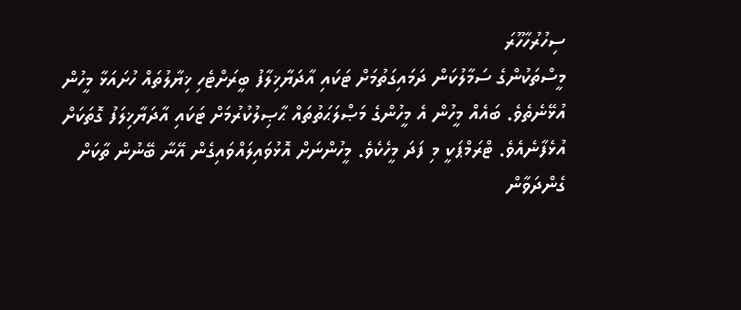ސިހުރުހާހޫރަ
މީސްތަކުންގެ ސަމާލުކަން ދަމައިގަތުމަށް ޓަކައި އާދަޔާޚިލާފު ބީރަށްޓެހި ޚިޔާލުތައް ހުށައަޅާ މީހުން އުޅޭނެތެވެ. ބައެއް މީހުން އެ މީހުންގެ މަޞްލަޙަތުތައް ޙާޞިލުކުރުމަށް ޓަކައި އާދަޔާޚިލަފު ގޮތަކަށް އުޅެފާނެއެވެ. ޓްރަމްޕަކީ މި ފަދަ މީހެކެވެ. މީހުންނަށް އޮޅުވައިލައްވައިގެން އޭނާ ބޭނުން ތާކަށް ގެންދަވާން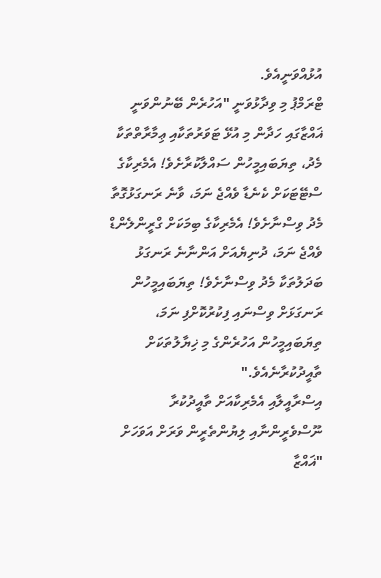އުޅުއްވަނީއެވެ.
ޓްރަމްޕު މި ވިދާޅުވަނީ "އަހުރެން ބޭނުންވަނީ ޣައްޒާގައި ހަދާން މި އުޅޭ ޓަވަރުތަކާއި ޢިމާރާތްތަކާ މެދު، ތިޔަބައިމީހުން ސައްލާކުރާށެވެ! އެމެރިކާގެ ސްޓޭޓަކަށް ކެނެޑާ ވެއްޖެ ނަމަ، ވާނެ ރަނގަޅުގޮތާ މެދު ވިސްނާށެވެ! އެމެރިކާގެ ބިމަކަށް ގްރީންލެންޑް ވެއްޖެ ނަމަ، ދުނިޔެއަށް އަންނާނެ ރަނގަޅު ބަދަލުތަކާ މެދު ވިސްނާށެވެ! ތިޔަބައިމީހުން ރަނގަޅަށް ވިސްނައި ފިކުރުކޮށްފި ނަމަ، ތިޔަބައިމީހުން އަހުރެންގެ މި ޚިޔާލުތަކަށް ތާއީދުކުރާނެއެވެ."
އިސްރާއީލާއި އެމެރިކާއަށް ތާއީދުކުރާ ނޫސްވެރީންނާއި ލިޔުންތެރީން ވަރަށް އަވަހަށް "ޣައްޒާ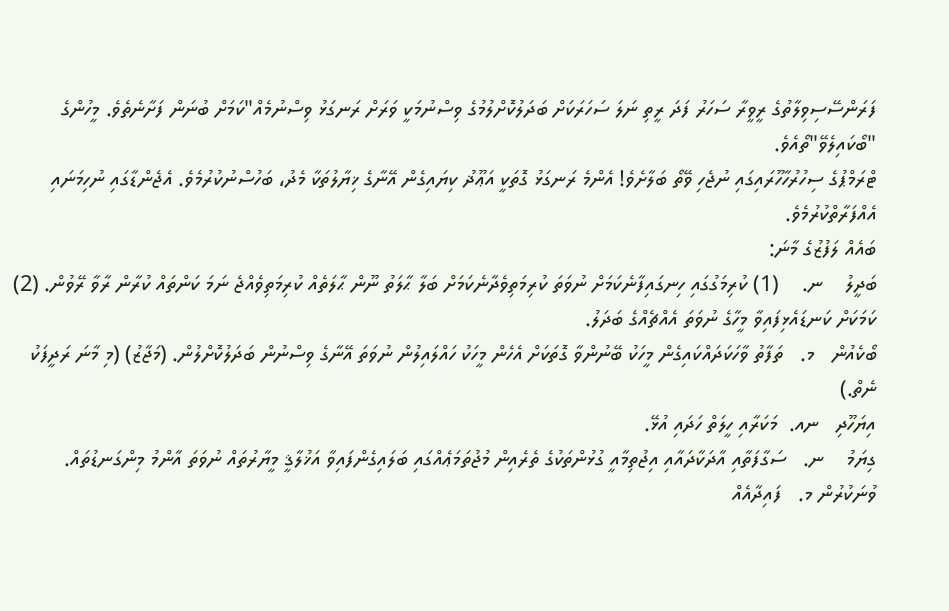ފަރަންސޭސިވިލާތުގެ ރީވީރާ ސަހަރު ފަދަ ރީތި ނަލަ ސަހަރަކަށް ބަދަލުކޮށްލުމުގެ ވިސްނުމަކީ ވަރަށް ރަނގަޅު ވިސްނުމެއް"ކަމަށް ބުނަން ފަށާނެތެވެ. މީހުންގެ "ބޯކައިލެވޭ"ތޯއެވެ.
ޓްރަމްޕުގެ ސިހުރުހާހޫރައިގައި ނުޖެހި ވޭތޯ ބަލާށެވެ! އެންމެ ރަނގަޅު ގޮތަކީ އަޢޫޛު ކިޔައިގެން އޭނާގެ ޚިޔާލުތަކާ މެދު، ބަހުސްނުކުރުމެވެ. އެޖެންޑާގައި ނުހިމަނައި އެއްފަރާތްކުރުމެވެ.
ބައެއް ލަފުޒުގެ މާނަ:
ބަދީލު    ނ.    (1) ކުރިމަގުގައި ހިނގައިފާނެކަމަށް ނުވަތަ ކުރިމަތިވެދާނެކަމަށް ބަލާ ޙާލަތު ނޫން ޙާލަތެއް ކުރިމަތިވެއްޖެ ނަމަ ކަންތައް ކުރާން ރާވާ ރޭވުން. (2) ކަމަކަށް ކަނޑައެޅިފައިވާ މީހާގެ ނުވަތަ އެއްޗެއްގެ ބަދަލު.
ބޯކެއުން   މ.   ތަފާތު ވާހަކަދައްކައިގެން މީހަކު ބޭނުންވާ ގޮތަކަށް އެހެން މީހަކު ހައްލައިލުން ނުވަތަ އޭނާގެ ވިސްނުން ބަދަލުކޮށްލުން. (މަޖާޒު) (މި މާނަ ރަދީފަކު ނެތް.)
އިޔަހޫދި   ނއ.  މަކަރާއި ހީލަތް ހަދައި އުޅޭ.
ގިޔަމު    ނ.   ސަގާފަތާއި އާދަކާދައާއި އިޖުތިމާއީ ގުޅުންތަކުގެ ތެރެއިން މުޖުތަމަޢެއްގައި ބަލައިގެންފައިވާ އަޚުލާޤީ މީޔާރުތައް ނުވަތަ އާންމު މިންގަނޑުތައް.
ވުނަކުރުން މ.   ފައިދާއެއް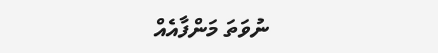ނުވަތަ މަންފާއެއް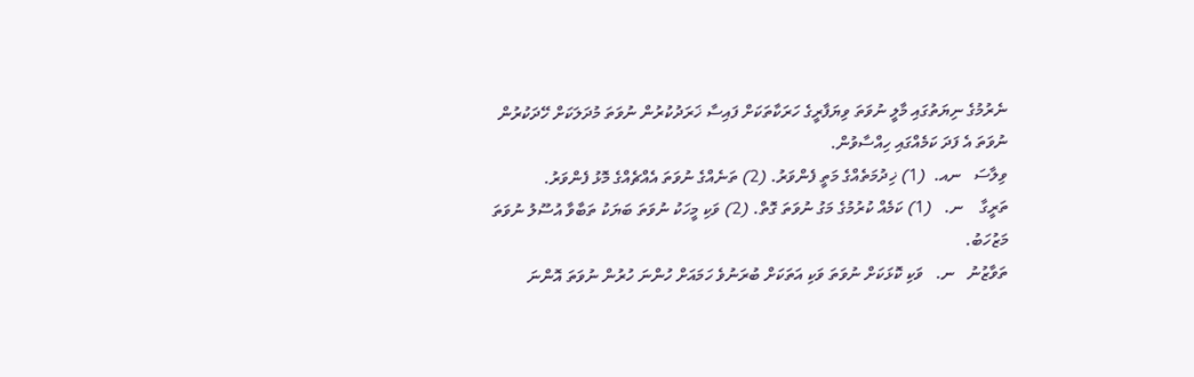ނެރުމުގެ ނިޔަތުގައި މާލީ ނުވަތަ ވިޔަފާރީގެ ހަރަކާތަކަށް ފައިސާ ޚަރަދުކުރުން ނުވަތަ މުދަލަކަށް ހޭދަކުރުން ނުވަތަ އެ ފަދަ ކަމެއްގައި ހިއްސާވުން.
ވިލާސަ   ނއ.  (1) ޚިދުމަތެއްގެ މަތީ ފެންވަރު. (2) ތަނެއްގެ ނުވަތަ އެއްޗެއްގެ މޮޅު ފެންވަރު.
ތަރީގާ    ނ.   (1) ކަމެއް ކުރުމުގެ މަގު ނުވަތަ ގޮތް. (2) ވަކި މީހަކު ނުވަތަ ބަޔަކު ތަބާވާ އުސޫލު ނުވަތަ މަޒުހަބު.
ތަވާޒުނު   ނ.   ވަކި ކޮޅަކަށް ނުވަތަ ވަކި އަތަކަށް ބުރަނުވެ ހަމައަށް ހުންނަ ހުރުން ނުވަތަ އޮންނަ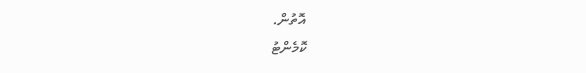އޮތުން.
ކޮމެންޓު